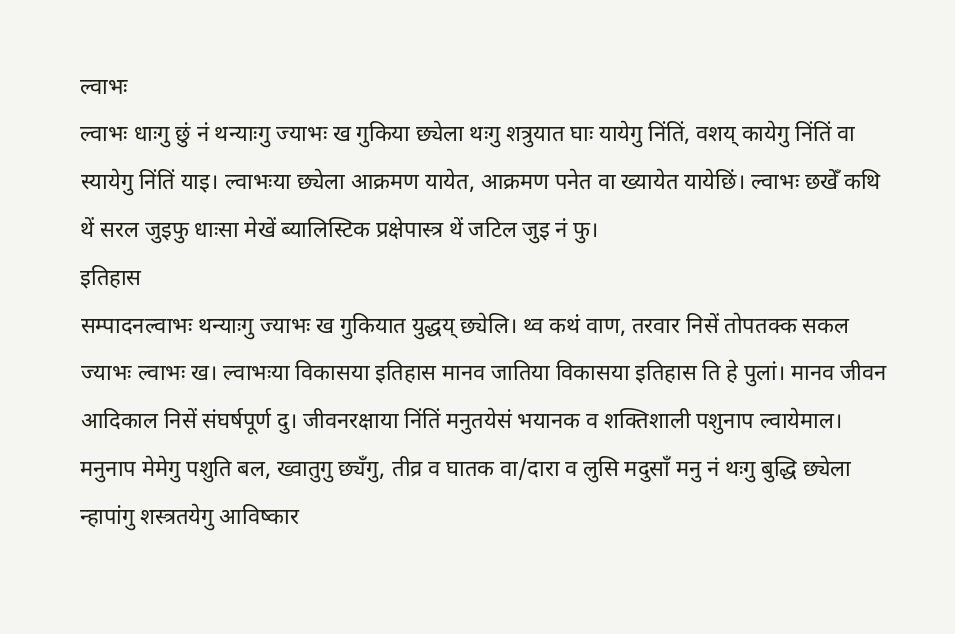ल्वाभः
ल्वाभः धाःगु छुं नं थन्याःगु ज्याभः ख गुकिया छ्येला थःगु शत्रुयात घाः यायेगु निंतिं, वशय् कायेगु निंतिं वा स्यायेगु निंतिं याइ। ल्वाभःया छ्येला आक्रमण यायेत, आक्रमण पनेत वा ख्यायेत यायेछिं। ल्वाभः छखेँ कथि थें सरल जुइफु धाःसा मेखें ब्यालिस्टिक प्रक्षेपास्त्र थें जटिल जुइ नं फु।
इतिहास
सम्पादनल्वाभः थन्याःगु ज्याभः ख गुकियात युद्धय् छ्येलि। थ्व कथं वाण, तरवार निसें तोपतक्क सकल ज्याभः ल्वाभः ख। ल्वाभःया विकासया इतिहास मानव जातिया विकासया इतिहास ति हे पुलां। मानव जीवन आदिकाल निसें संघर्षपूर्ण दु। जीवनरक्षाया निंतिं मनुतयेसं भयानक व शक्तिशाली पशुनाप ल्वायेमाल। मनुनाप मेमेगु पशुति बल, ख्वातुगु छ्यँगु, तीव्र व घातक वा/दारा व लुसि मदुसाँ मनु नं थःगु बुद्धि छ्येला न्हापांगु शस्त्रतयेगु आविष्कार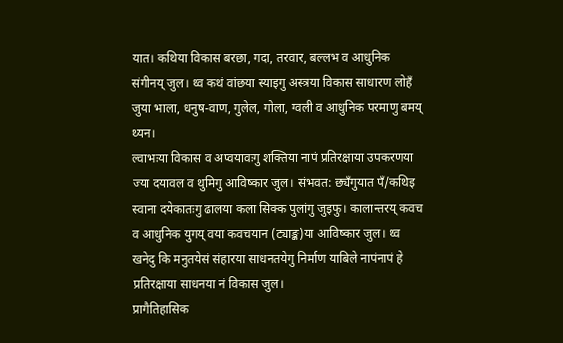यात। कथिया विकास बरछा, गदा, तरवार, बल्लभ व आधुनिक संगीनय् जुल। थ्व कथं वांछया स्याइगु अस्त्रया विकास साधारण लोहँ जुया भाला, धनुष-वाण, गुलेल, गोला, ग्वली व आधुनिक परमाणु बमय् थ्यन।
ल्वाभःया विकास व अप्वयावःगु शक्तिया नापं प्रतिरक्षाया उपकरणया ज्या दयावल व थुमिगु आविष्कार जुल। संभवत: छ्यँगुयात पँ/कथिइ स्वाना दयेकातःगु ढालया कला सिक्क पुलांगु जुइफु। कालान्तरय् कवच व आधुनिक युगय् वया कवचयान (ट्याङ्क)या आविष्कार जुल। थ्व खनेदु कि मनुतयेसं संहारया साधनतयेगु निर्माण याबिले नापंनापं हे प्रतिरक्षाया साधनया नं विकास जुल।
प्रागैतिहासिक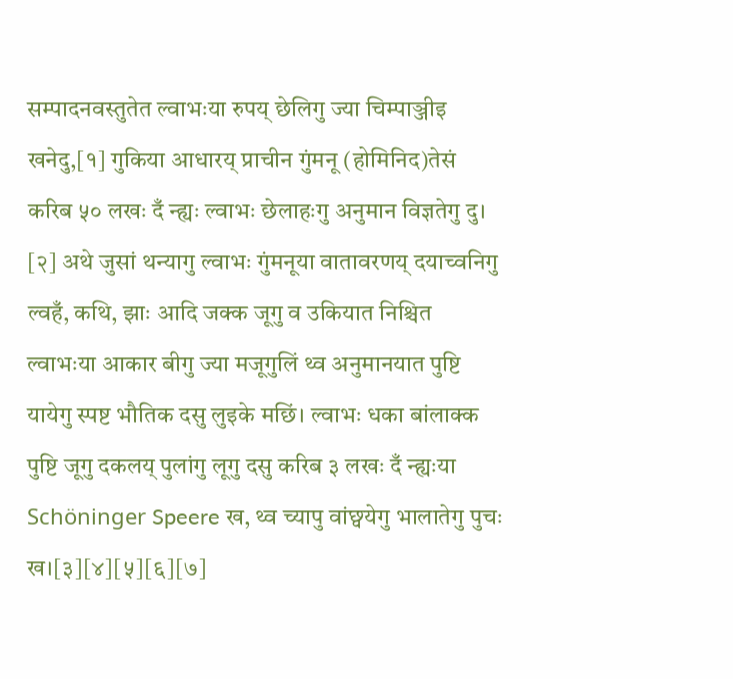सम्पादनवस्तुतेत ल्वाभःया रुपय् छेलिगु ज्या चिम्पाञ्जीइ खनेदु,[१] गुकिया आधारय् प्राचीन गुंमनू (होमिनिद)तेसं करिब ५० लखः दँ न्ह्यः ल्वाभः छेलाहःगु अनुमान विज्ञतेगु दु। [२] अथे जुसां थन्यागु ल्वाभः गुंमनूया वातावरणय् दयाच्वनिगु ल्वहँ, कथि, झाः आदि जक्क जूगु व उकियात निश्चित ल्वाभःया आकार बीगु ज्या मजूगुलिं थ्व अनुमानयात पुष्टि यायेगु स्पष्ट भौतिक दसु लुइके मछिं। ल्वाभः धका बांलाक्क पुष्टि जूगु दकलय् पुलांगु लूगु दसु करिब ३ लखः दँ न्ह्यःया Schöninger Speere ख, थ्व च्यापु वांछ्वयेगु भालातेगु पुचः ख।[३][४][५][६][७]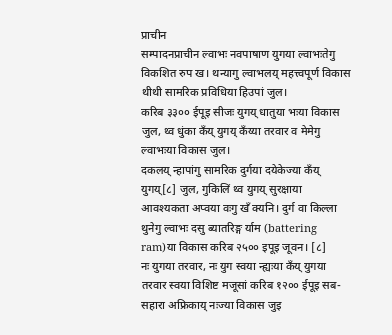प्राचीन
सम्पादनप्राचीन ल्वाभः नवपाषाण युगया ल्वाभःतेगु विकशित रुप ख। थन्यागु ल्वाभलय् महत्त्वपूर्ण विकास थीथी सामरिक प्रविधिया हिउपां जुल।
करिब ३३०० ईपूइ सीजः युगय् धातुया भःया विकास जुल, थ्व धुंका कँय् युगय् कँय्या तरवार व मेमेगु ल्वाभःया विकास जुल।
दकलय् न्हापांगु सामरिक दुर्गया दयेकेज्या कँय् युगय्[८] जुल, गुकिलिं थ्व युगय् सुरक्षाया आवश्यकता अप्वया वःगु खँ क्यनि। दुर्ग वा किल्ला थुनेगु ल्वाभः दसु ब्यातरिङ्ग र्याम (battering ram)या विकास करिब २५०० इपूइ जूवन। [८]
नः युगया तरवार, नः युग स्वया न्ह्यःया कँय् युगया तरवार स्वया विशिष्ट मजूसां करिब १२०० ईपूइ सब-सहारा अफ्रिकाय् नःज्या विकास जुइ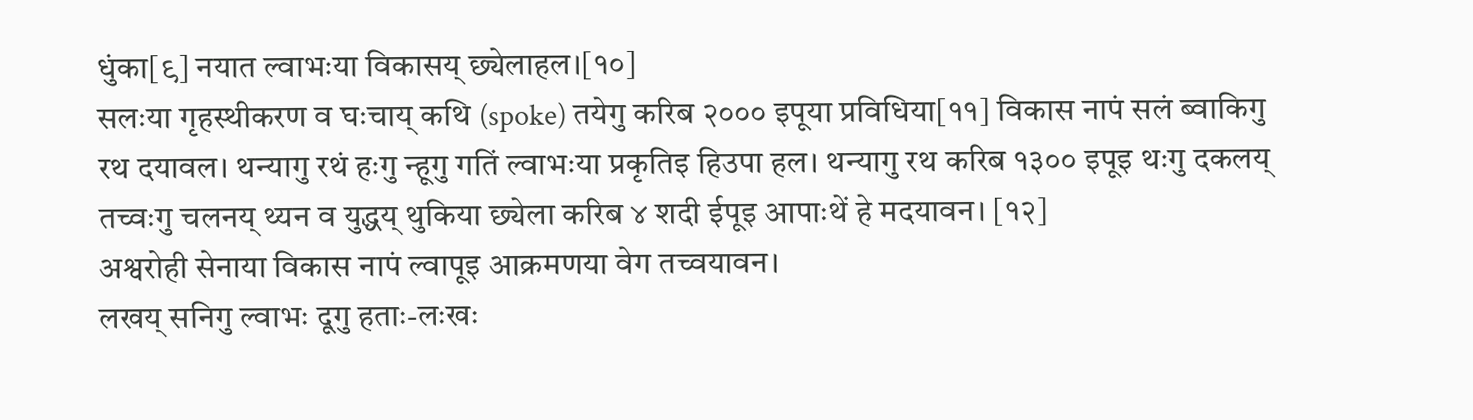धुंका[९] नयात ल्वाभःया विकासय् छ्येलाहल।[१०]
सलःया गृहस्थीकरण व घःचाय् कथि (spoke) तयेगु करिब २००० इपूया प्रविधिया[११] विकास नापं सलं ब्वाकिगु रथ दयावल। थन्यागु रथं हःगु न्हूगु गतिं ल्वाभःया प्रकृतिइ हिउपा हल। थन्यागु रथ करिब १३०० इपूइ थःगु दकलय् तच्वःगु चलनय् थ्यन व युद्धय् थुकिया छ्येला करिब ४ शदी ईपूइ आपाःथें हे मदयावन। [१२]
अश्वरोही सेनाया विकास नापं ल्वापूइ आक्रमणया वेग तच्वयावन।
लखय् सनिगु ल्वाभः दूगु हताः-लःखः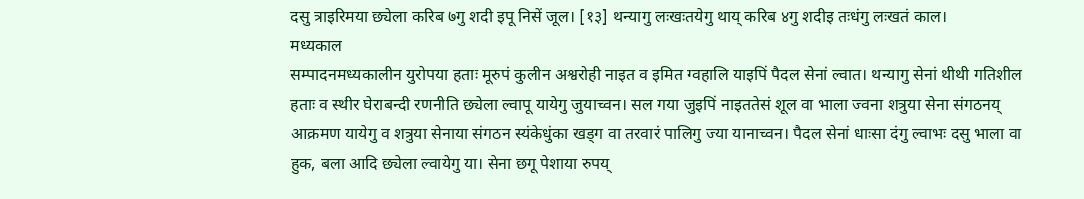दसु त्राइरिमया छ्येला करिब ७गु शदी इपू निसें जूल। [१३] थन्यागु लःखःतयेगु थाय् करिब ४गु शदीइ तःधंगु लःखतं काल।
मध्यकाल
सम्पादनमध्यकालीन युरोपया हताः मूरुपं कुलीन अश्वरोही नाइत व इमित ग्वहालि याइपिं पैदल सेनां ल्वात। थन्यागु सेनां थीथी गतिशील हताः व स्थीर घेराबन्दी रणनीति छ्येला ल्वापू यायेगु जुयाच्वन। सल गया जुइपिं नाइततेसं शूल वा भाला ज्वना शत्रुया सेना संगठनय् आक्रमण यायेगु व शत्रुया सेनाया संगठन स्यंकेधुंका खड्ग वा तरवारं पालिगु ज्या यानाच्वन। पैदल सेनां धाःसा दंगु ल्वाभः दसु भाला वा हुक, बला आदि छ्येला ल्वायेगु या। सेना छगू पेशाया रुपय्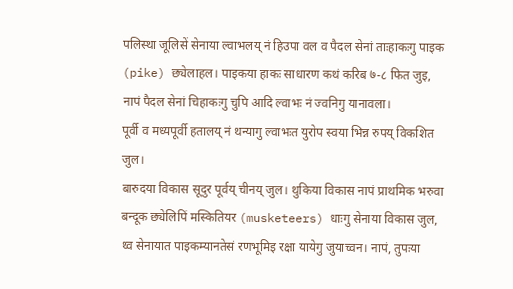पलिस्था जूलिसें सेनाया ल्वाभलय् नं हिउपा वल व पैदल सेनां ताःहाकःगु पाइक (pike) छ्येलाहल। पाइकया हाकः साधारण कथं करिब ७-८ फित जुइ, नापं पैदल सेनां चिहाकःगु चुपि आदि ल्वाभः नं ज्वनिगु यानावला।
पूर्वी व मध्यपूर्वी हतालय् नं थन्यागु ल्वाभःत युरोप स्वया भिन्न रुपय् विकशित जुल।
बारुदया विकास सूदुर पूर्वय् चीनय् जुल। थुकिया विकास नापं प्राथमिक भरुवा बन्दूक छ्येलिपिं मस्कितियर (musketeers) धाःगु सेनाया विकास जुल, थ्व सेनायात पाइकम्यानतेसं रणभूमिइ रक्षा यायेगु जुयाच्वन। नापं, तुपःया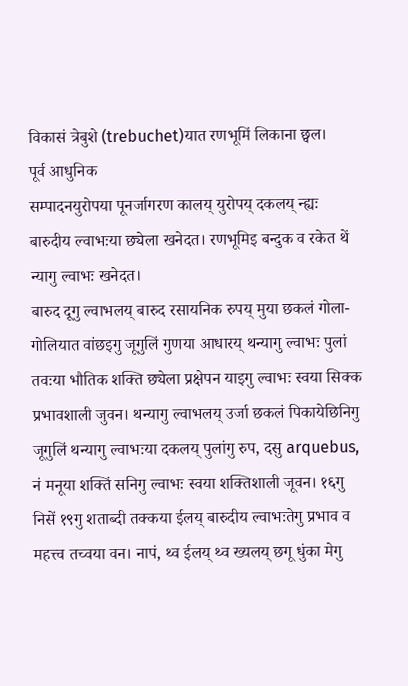विकासं त्रेबुशे (trebuchet)यात रणभूमिं लिकाना छ्वल।
पूर्व आधुनिक
सम्पादनयुरोपया पूनर्जागरण कालय् युरोपय् दकलय् न्ह्यः बारुदीय ल्वाभःया छ्येला खनेदत। रणभूमिइ बन्दुक व रकेत थें न्यागु ल्वाभः खनेदत।
बारुद दूगु ल्वाभलय् बारुद रसायनिक रुपय् मुया छकलं गोला-गोलियात वांछइगु जूगुलिं गुणया आधारय् थन्यागु ल्वाभः पुलां तवःया भौतिक शक्ति छ्येला प्रक्षेपन याइगु ल्वाभः स्वया सिक्क प्रभावशाली जुवन। थन्यागु ल्वाभलय् उर्जा छकलं पिकायेछिनिगु जूगुलिं थन्यागु ल्वाभःया दकलय् पुलांगु रुप, दसु arquebus, नं मनूया शक्तिं सनिगु ल्वाभः स्वया शक्तिशाली जूवन। १६गु निसें १९गु शताब्दी तक्कया ईलय् बारुदीय ल्वाभःतेगु प्रभाव व महत्त्व तच्वया वन। नापं, थ्व ईलय् थ्व ख्यलय् छगू धुंका मेगु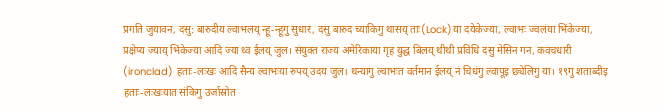प्रगति जुयावन, दसु: बारुदीय ल्वाभलय् न्हू-न्हूगु सुधार, दसु बारुद च्याकिगु थासय् ताः(Lock)या दयेकेज्या, ल्वाभः ज्वलंया भिंकेज्या, प्रक्षेप्य ज्याय् भिंकेज्या आदि ज्या थ्व ईलय् जुल। संयुक्त राज्य अमेरिकाया गृह युद्ध बिलय् थीथी प्रविधि दसु मेसिन गन, कवचधारी (ironclad) हताः-लःखः आदि सैन्य ल्वाभःया रुपय् उदय जुल। थन्यागु ल्वाभःत वर्तमान ईलय् नं चिधंगु ल्वापूइ छ्येलिगु या। १९गु शताब्दीइ हताः-लःखःयात संकिगु उर्जास्रोत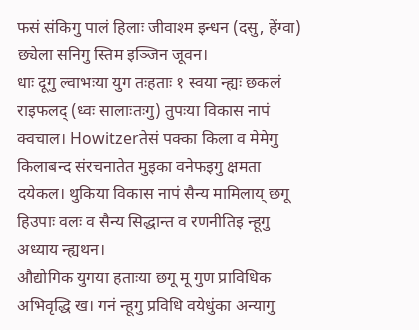फसं संकिगु पालं हिलाः जीवाश्म इन्धन (दसु, हेंग्वा) छ्येला सनिगु स्तिम इञ्जिन जूवन।
धाः दूगु ल्वाभःया युग तःहताः १ स्वया न्ह्यः छकलं राइफलद् (ध्वः सालाःतःगु) तुपःया विकास नापं क्वचाल। Howitzerतेसं पक्का किला व मेमेगु किलाबन्द संरचनातेत मुइका वनेफइगु क्षमता दयेकल। थुकिया विकास नापं सैन्य मामिलाय् छगू हिउपाः वलः व सैन्य सिद्धान्त व रणनीतिइ न्हूगु अध्याय न्ह्यथन।
औद्योगिक युगया हताःया छगू मू गुण प्राविधिक अभिवृद्धि ख। गनं न्हूगु प्रविधि वयेधुंका अन्यागु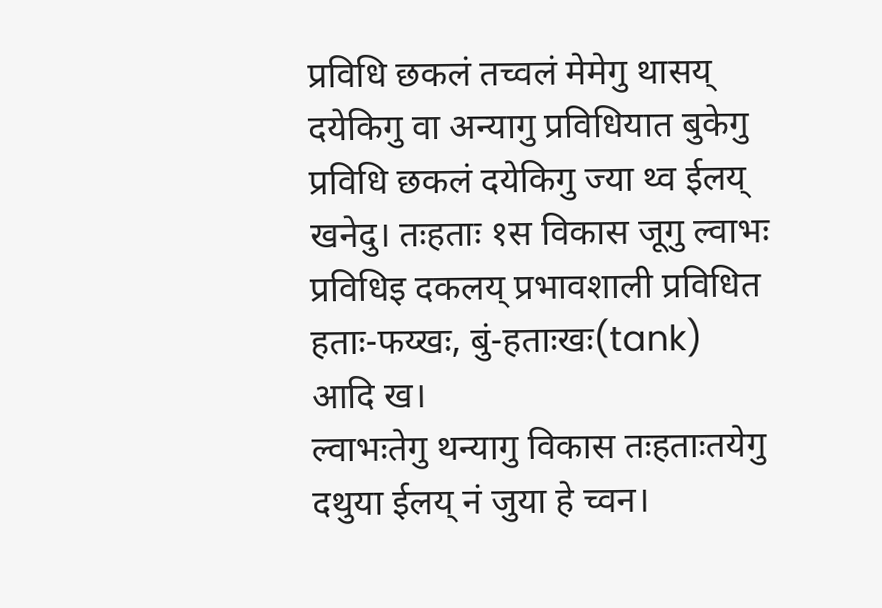प्रविधि छकलं तच्वलं मेमेगु थासय् दयेकिगु वा अन्यागु प्रविधियात बुकेगु प्रविधि छकलं दयेकिगु ज्या थ्व ईलय् खनेदु। तःहताः १स विकास जूगु ल्वाभः प्रविधिइ दकलय् प्रभावशाली प्रविधित हताः-फय्खः, बुं-हताःखः(tank) आदि ख।
ल्वाभःतेगु थन्यागु विकास तःहताःतयेगु दथुया ईलय् नं जुया हे च्वन।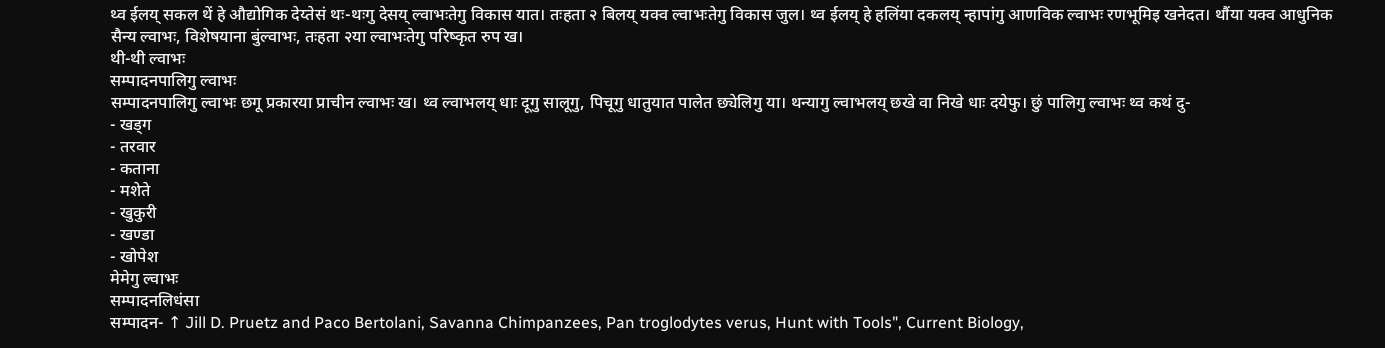थ्व ईलय् सकल थें हे औद्योगिक देय्तेसं थः-थःगु देसय् ल्वाभःतेगु विकास यात। तःहता २ बिलय् यक्व ल्वाभःतेगु विकास जुल। थ्व ईलय् हे हलिंया दकलय् न्हापांगु आणविक ल्वाभः रणभूमिइ खनेदत। थौंया यक्व आधुनिक सैन्य ल्वाभः, विशेषयाना बुंल्वाभः, तःहता २या ल्वाभःतेगु परिष्कृत रुप ख।
थी-थी ल्वाभः
सम्पादनपालिगु ल्वाभः
सम्पादनपालिगु ल्वाभः छगू प्रकारया प्राचीन ल्वाभः ख। थ्व ल्वाभलय् धाः दूगु सालूगु, पिचूगु धातुयात पालेत छ्येलिगु या। थन्यागु ल्वाभलय् छखे वा निखे धाः दयेफु। छुं पालिगु ल्वाभः थ्व कथं दु-
- खड्ग
- तरवार
- कताना
- मशेते
- खुकुरी
- खण्डा
- खोपेश
मेमेगु ल्वाभः
सम्पादनलिधंसा
सम्पादन- ↑ Jill D. Pruetz and Paco Bertolani, Savanna Chimpanzees, Pan troglodytes verus, Hunt with Tools", Current Biology,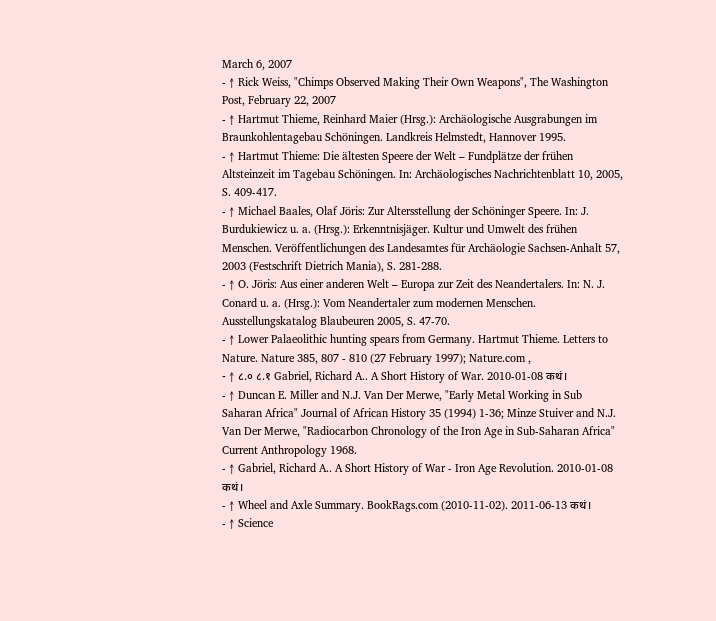March 6, 2007
- ↑ Rick Weiss, "Chimps Observed Making Their Own Weapons", The Washington Post, February 22, 2007
- ↑ Hartmut Thieme, Reinhard Maier (Hrsg.): Archäologische Ausgrabungen im Braunkohlentagebau Schöningen. Landkreis Helmstedt, Hannover 1995.
- ↑ Hartmut Thieme: Die ältesten Speere der Welt – Fundplätze der frühen Altsteinzeit im Tagebau Schöningen. In: Archäologisches Nachrichtenblatt 10, 2005, S. 409-417.
- ↑ Michael Baales, Olaf Jöris: Zur Altersstellung der Schöninger Speere. In: J. Burdukiewicz u. a. (Hrsg.): Erkenntnisjäger. Kultur und Umwelt des frühen Menschen. Veröffentlichungen des Landesamtes für Archäologie Sachsen-Anhalt 57, 2003 (Festschrift Dietrich Mania), S. 281-288.
- ↑ O. Jöris: Aus einer anderen Welt – Europa zur Zeit des Neandertalers. In: N. J. Conard u. a. (Hrsg.): Vom Neandertaler zum modernen Menschen. Ausstellungskatalog Blaubeuren 2005, S. 47-70.
- ↑ Lower Palaeolithic hunting spears from Germany. Hartmut Thieme. Letters to Nature. Nature 385, 807 - 810 (27 February 1997); Nature.com ,
- ↑ ८.० ८.१ Gabriel, Richard A.. A Short History of War. 2010-01-08 कथं।
- ↑ Duncan E. Miller and N.J. Van Der Merwe, "Early Metal Working in Sub Saharan Africa" Journal of African History 35 (1994) 1-36; Minze Stuiver and N.J. Van Der Merwe, "Radiocarbon Chronology of the Iron Age in Sub-Saharan Africa" Current Anthropology 1968.
- ↑ Gabriel, Richard A.. A Short History of War - Iron Age Revolution. 2010-01-08 कथं।
- ↑ Wheel and Axle Summary. BookRags.com (2010-11-02). 2011-06-13 कथं।
- ↑ Science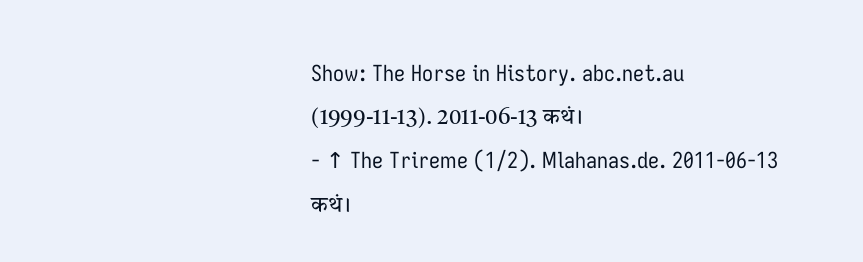Show: The Horse in History. abc.net.au (1999-11-13). 2011-06-13 कथं।
- ↑ The Trireme (1/2). Mlahanas.de. 2011-06-13 कथं।